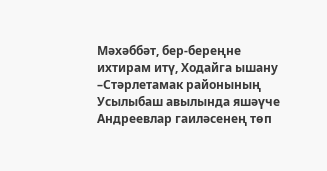Мәхәббәт, бер-береңне ихтирам итү, Ходайга ышану –Стәрлетамак районының Усылыбаш авылында яшәүче Андреевлар гаиләсенең төп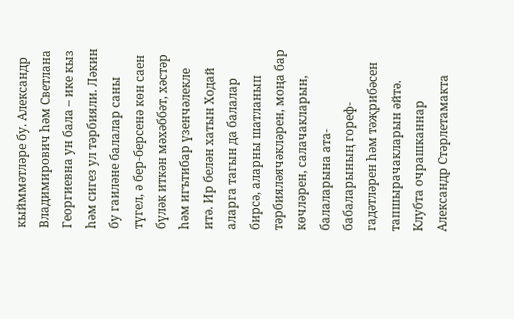кыйммәтләре бу. Александр Владимирович һәм Светлана Георгиевна ун бала – ике кыз һәм сигез ул тәрбияли. Ләкин бу гаиләне балалар саны түгел, ә бер-берсенә көн саен бүләк иткән мәхәббәт, хәстәр һәм игътибар үзенчәлекле итә. Ир белән хатын Ходай аларга тагын да балалар бирсә, аларны шатланып тәрбияләячәкләрен, моңа бар көчләрен, салачакларын, балаларына ата-бабаларының гореф-гадәтләрен һәм тәҗрибәсен тапшырачакларын әйтә.
Клубта очрашканнар
Александр Стәрлетамакта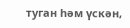туган һәм үскән,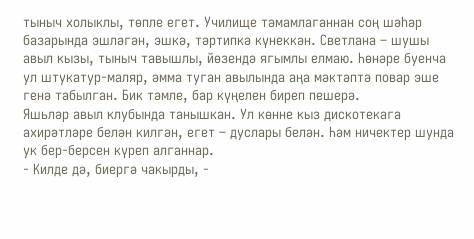тыныч холыклы, төпле егет. Училище тәмамлаганнан соң шәһәр базарында эшләгән, эшкә, тәртипкә күнеккән. Светлана – шушы авыл кызы, тыныч тавышлы, йөзендә ягымлы елмаю. Һөнәре буенча ул штукатур-маляр, әмма туган авылында аңа мәктәптә повар эше генә табылган. Бик тәмле, бар күңелен биреп пешерә.
Яшьләр авыл клубында танышкан. Ул көнне кыз дискотекага ахирәтләре белән килгән, егет – дуслары белән. Һәм ничектер шунда ук бер-берсен күреп алганнар.
- Килде дә, биергә чакырды, -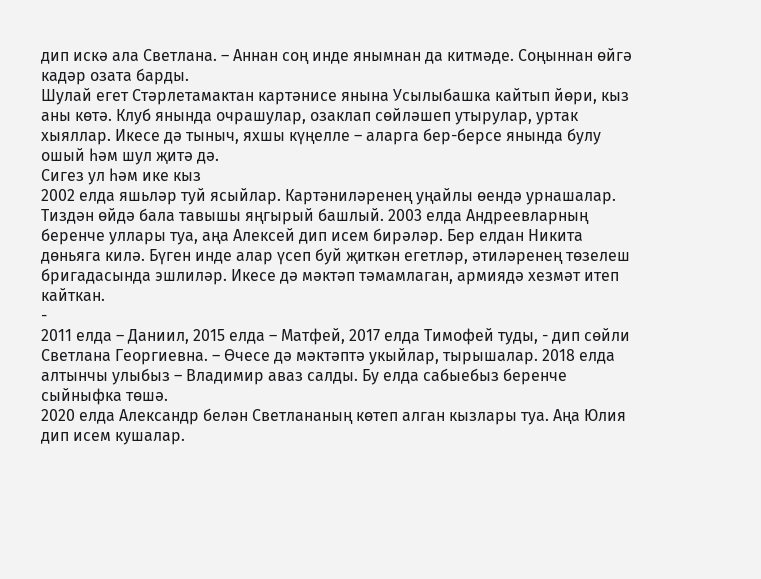дип искә ала Светлана. – Аннан соң инде янымнан да китмәде. Соңыннан өйгә кадәр озата барды.
Шулай егет Стәрлетамактан картәнисе янына Усылыбашка кайтып йөри, кыз аны көтә. Клуб янында очрашулар, озаклап сөйләшеп утырулар, уртак хыяллар. Икесе дә тыныч, яхшы күңелле – аларга бер-берсе янында булу ошый һәм шул җитә дә.
Сигез ул һәм ике кыз
2002 елда яшьләр туй ясыйлар. Картәниләренең уңайлы өендә урнашалар. Тиздән өйдә бала тавышы яңгырый башлый. 2003 елда Андреевларның беренче уллары туа, аңа Алексей дип исем бирәләр. Бер елдан Никита дөньяга килә. Бүген инде алар үсеп буй җиткән егетләр, әтиләренең төзелеш бригадасында эшлиләр. Икесе дә мәктәп тәмамлаган, армиядә хезмәт итеп кайткан.
-
2011 елда – Даниил, 2015 елда – Матфей, 2017 елда Тимофей туды, - дип сөйли Светлана Георгиевна. – Өчесе дә мәктәптә укыйлар, тырышалар. 2018 елда алтынчы улыбыз – Владимир аваз салды. Бу елда сабыебыз беренче сыйныфка төшә.
2020 елда Александр белән Светлананың көтеп алган кызлары туа. Аңа Юлия дип исем кушалар.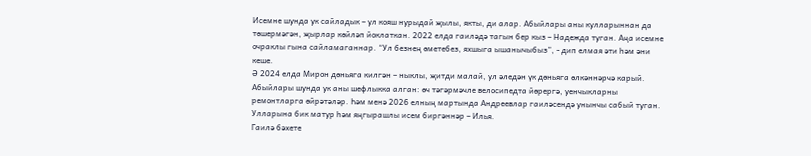Исемне шунда ук сайладык – ул кояш нурыдай җылы, якты, ди алар. Абыйлары аны кулларыннан да төшермәгән, җырлар көйләп йоклаткан. 2022 елда гаиләдә тагын бер кыз – Надежда туган. Аңа исемне очраклы гына сайламаганнар. “Ул безнең өметебез, яхшыга ышанычыбыз”, - дип елмая әти һәм әни кеше.
Ә 2024 елда Мирон дөньяга килгән – ныклы, җитди малай, ул әледән үк дөньяга өлкәннәрчә карый. Абыйлары шунда ук аны шефлыкка алган: өч тәгәрмәчле велосипедта йөрергә, уенчыкларны ремонтларга өйрәтәләр. Һәм менә 2026 елның мартында Андреевлар гаиләсендә унынчы сабый туган. Улларына бик матур һәм яңгырашлы исем биргәннәр – Илья.
Гаилә бәхете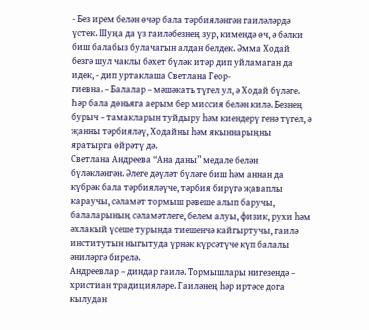- Без ирем белән өчәр бала тәрбияләнгән гаиләләрдә үстек. Шуңа да үз гаиләбезнең зур, кимендә өч, ә бәлки биш балабыз булачагын алдан белдек. Әмма Ходай безгә шул чаклы бәхет бүләк итәр дип уйламаган да идек, - дип уртаклаша Светлана Геор-
гиевна. – Балалар – мәшәкать түгел ул, ә Ходай бүләге. Һәр бала дөньяга аерым бер миссия белән килә. Безнең бурыч – тамакларын туйдыру һәм киендерү генә түгел, ә җанны тәрбияләү, Ходайны һәм якыннарыңны яратырга өйрәтү дә.
Светлана Андреева “Ана даны” медале белән бүләкләнгән. Әлеге дәүләт бүләге биш һәм аннан да күбрәк бала тәрбияләүче, тәрбия бирүгә җаваплы караучы, сәламәт тормыш рәвеше алып баручы, балаларының сәламәтлеге, белем алуы, физик, рухи һәм әхлакый үсеше турында тиешенчә кайгыртучы, гаилә институтын ныгытуда үрнәк күрсәтүче күп балалы әниләргә бирелә.
Андреевлар – диндар гаилә. Тормышлары нигезендә – христиан традицияләре. Гаиләнең һәр иртәсе дога кылудан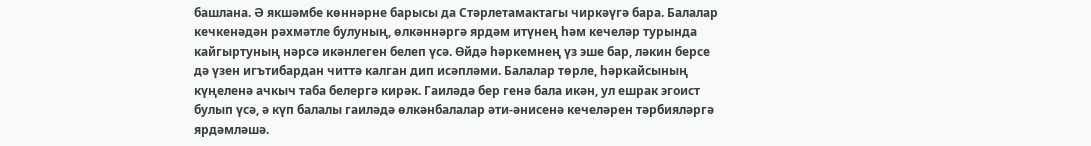башлана. Ә якшәмбе көннәрне барысы да Стәрлетамактагы чиркәүгә бара. Балалар кечкенәдән рәхмәтле булуның, өлкәннәргә ярдәм итүнең һәм кечеләр турында кайгыртуның нәрсә икәнлеген белеп үсә. Өйдә һәркемнең үз эше бар, ләкин берсе дә үзен игътибардан читтә калган дип исәпләми. Балалар төрле, һәркайсының күңеленә ачкыч таба белергә кирәк. Гаиләдә бер генә бала икән, ул ешрак эгоист булып үсә, ә күп балалы гаиләдә өлкәнбалалар әти-әнисенә кечеләрен тәрбияләргә ярдәмләшә.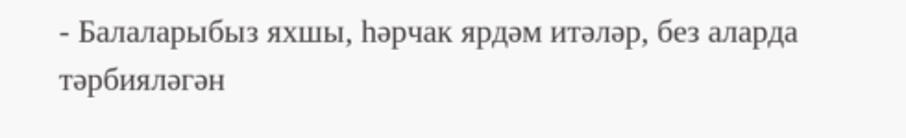- Балаларыбыз яхшы, һәрчак ярдәм итәләр, без аларда тәрбияләгән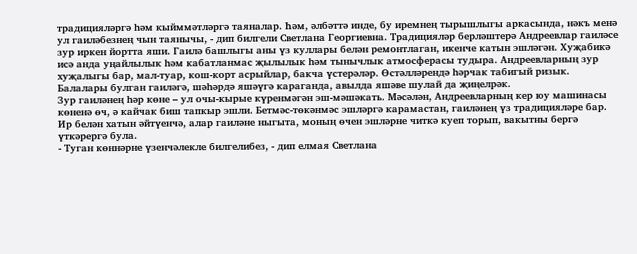традицияләргә һәм кыйммәтләргә таяналар. Һәм, әлбәттә инде, бу иремнең тырышлыгы аркасында, нәкъ менә ул гаиләбезнең чын таянычы, - дип билгели Светлана Георгиевна. Традицияләр берләштерә Андреевлар гаиләсе зур иркен йортта яши. Гаилә башлыгы аны үз куллары белән ремонтлаган, икенче катын эшләгән. Хуҗабикә исә анда уңайлылык һәм кабатланмас җылылык һәм тынычлык атмосферасы тудыра. Андреевларның зур хуҗалыгы бар, мал-туар, кош-корт асрыйлар, бакча үстерәләр. Өстәлләрендә һәрчак табигый ризык. Балалары булган гаиләгә, шәһәрдә яшәүгә караганда, авылда яшәве шулай да җиңелрәк.
Зур гаиләнең һәр көне – ул очы-кырые күренмәгән эш-мәшәкать. Мәсәлән, Андреевларның кер юу машинасы көненә өч, ә кайчак биш тапкыр эшли. Бетмәс-төкәнмәс эшләргә карамастан, гаиләнең үз традицияләре бар. Ир белән хатын әйтүенчә, алар гаиләне ныгыта, моның өчен эшләрне читкә куеп торып, вакытны бергә үткәрергә була.
- Туган көннәрне үзенчәлекле билгелибез, - дип елмая Светлана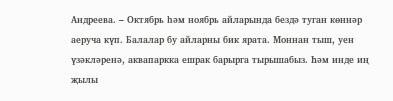Андреева. – Октябрь һәм ноябрь айларында бездә туган көннәр аеруча күп. Балалар бу айларны бик ярата. Моннан тыш, уен үзәкләренә, аквапаркка ешрак барырга тырышабыз. Һәм инде иң җылы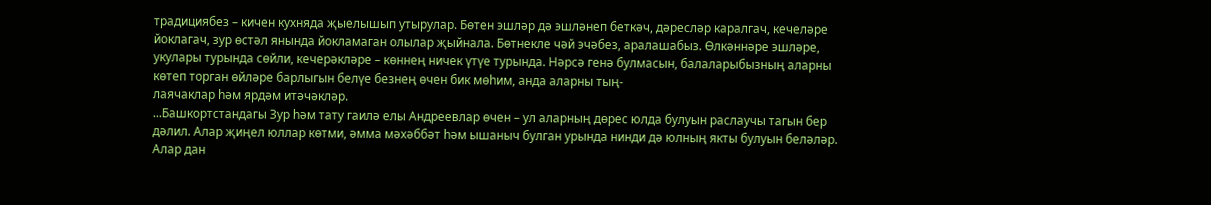традициябез – кичен кухняда җыелышып утырулар. Бөтен эшләр дә эшләнеп беткәч, дәресләр каралгач, кечеләре йоклагач, зур өстәл янында йокламаган олылар җыйнала. Бөтнекле чәй эчәбез, аралашабыз. Өлкәннәре эшләре, укулары турында сөйли, кечерәкләре – көннең ничек үтүе турында. Нәрсә генә булмасын, балаларыбызның аларны көтеп торган өйләре барлыгын белүе безнең өчен бик мөһим, анда аларны тың-
лаячаклар һәм ярдәм итәчәкләр.
...Башкортстандагы Зур һәм тату гаилә елы Андреевлар өчен – ул аларның дөрес юлда булуын раслаучы тагын бер дәлил. Алар җиңел юллар көтми, әмма мәхәббәт һәм ышаныч булган урында нинди дә юлның якты булуын беләләр. Алар дан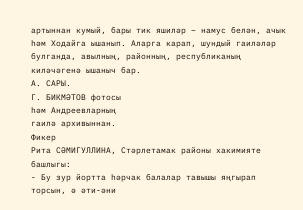артыннан кумый, бары тик яшиләр – намус белән, ачык һәм Ходайга ышанып. Аларга карап, шундый гаиләләр булганда, авылның, районның, республиканың киләчәгенә ышаныч бар.
А. САРЫ.
Г. БИКМӘТОВ фотосы
һәм Андреевларның
гаилә архивыннан.
Фикер
Рита СӘМИГУЛЛИНА, Стәрлетамак районы хакимияте башлыгы:
- Бу зур йортта һәрчак балалар тавышы яңгырап торсын, ә әти-әни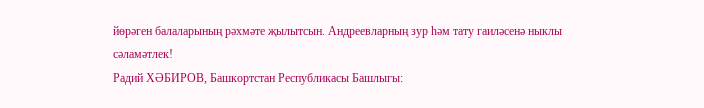йөрәген балаларының рәхмәте җылытсын. Андреевларның зур һәм тату гаиләсенә ныклы сәламәтлек!
Радий ХӘБИРОВ, Башкортстан Республикасы Башлыгы: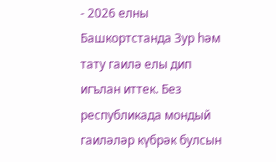- 2026 елны Башкортстанда Зур һәм тату гаилә елы дип игълан иттек. Без республикада мондый гаиләләр күбрәк булсын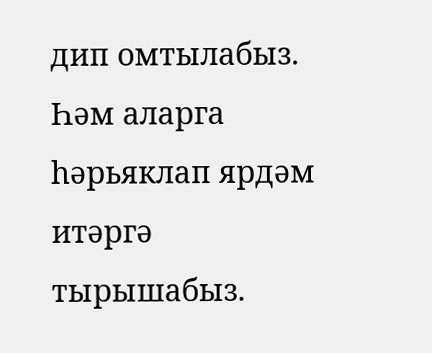дип омтылабыз. Һәм аларга һәрьяклап ярдәм итәргә тырышабыз.